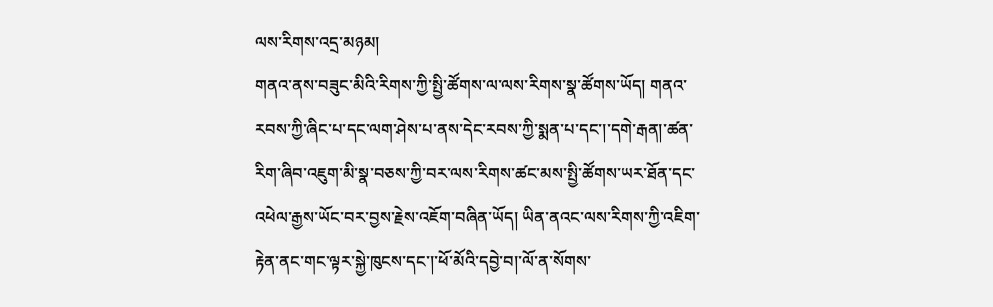ལས་རིགས་འདྲ་མཉམ།
གནའ་ནས་བཟུང་མིའི་རིགས་ཀྱི་སྤྱི་ཚོགས་ལ་ལས་རིགས་སྣ་ཚོགས་ཡོད། གནའ་རབས་ཀྱི་ཞིང་པ་དང་ལག་ཤེས་པ་ནས་དེང་རབས་ཀྱི་སྨན་པ་དང་།་དགེ་རྒན།་ཚན་རིག་ཞིབ་འཇུག་མི་སྣ་བཅས་ཀྱི་བར་ལས་རིགས་ཚང་མས་སྤྱི་ཚོགས་ཡར་ཐོན་དང་འཕེལ་རྒྱས་ཡོང་བར་བྱས་རྗེས་འཇོག་བཞིན་ཡོད། ཡིན་ནའང་ལས་རིགས་ཀྱི་འཇིག་རྟེན་ནང་གང་ལྟར་སྐྱེ་ཁུངས་དང་།་ཕོ་མོའི་དབྱེ་བ།་ལོ་ན་སོགས་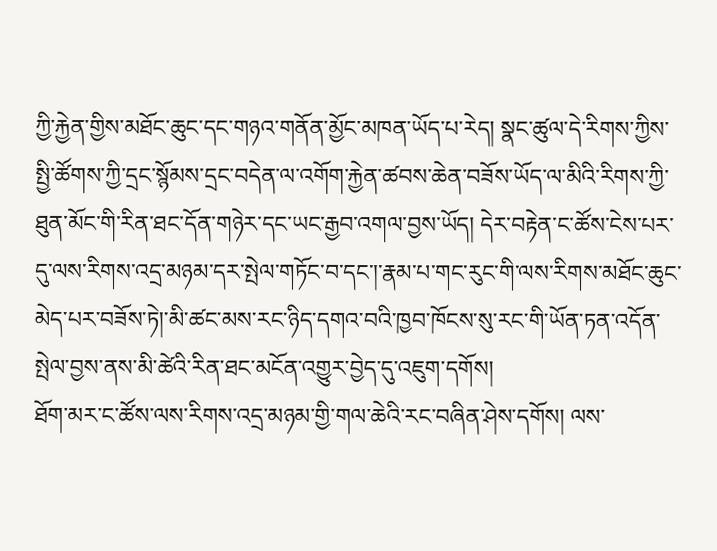ཀྱི་རྐྱེན་གྱིས་མཐོང་ཆུང་དང་གཉའ་གནོན་མྱོང་མཁན་ཡོད་པ་རེད། སྣང་ཚུལ་དེ་རིགས་ཀྱིས་སྤྱི་ཚོགས་ཀྱི་དྲང་སྙོམས་དྲང་བདེན་ལ་འགོག་རྐྱེན་ཚབས་ཆེན་བཟོས་ཡོད་ལ་མིའི་རིགས་ཀྱི་ཐུན་མོང་གི་རིན་ཐང་དོན་གཉེར་དང་ཡང་རྒྱབ་འགལ་བྱས་ཡོད། དེར་བརྟེན་ང་ཚོས་ངེས་པར་དུ་ལས་རིགས་འདྲ་མཉམ་དར་སྤེལ་གཏོང་བ་དང་།་རྣམ་པ་གང་རུང་གི་ལས་རིགས་མཐོང་ཆུང་མེད་པར་བཟོས་ཏེ།་མི་ཚང་མས་རང་ཉིད་དགའ་བའི་ཁྱབ་ཁོངས་སུ་རང་གི་ཡོན་ཏན་འདོན་སྤེལ་བྱས་ནས་མི་ཚེའི་རིན་ཐང་མངོན་འགྱུར་བྱེད་དུ་འཇུག་དགོས།
ཐོག་མར་ང་ཚོས་ལས་རིགས་འདྲ་མཉམ་གྱི་གལ་ཆེའི་རང་བཞིན་ཤེས་དགོས། ལས་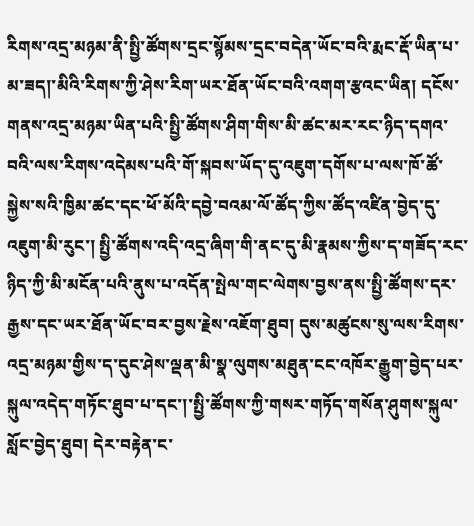རིགས་འདྲ་མཉམ་ནི་སྤྱི་ཚོགས་དྲང་སྙོམས་དྲང་བདེན་ཡོང་བའི་རྨང་རྡོ་ཡིན་པ་མ་ཟད།་མིའི་རིགས་ཀྱི་ཤེས་རིག་ཡར་ཐོན་ཡོང་བའི་འགག་རྩའང་ཡིན། དངོས་གནས་འདྲ་མཉམ་ཡིན་པའི་སྤྱི་ཚོགས་ཤིག་གིས་མི་ཚང་མར་རང་ཉིད་དགའ་བའི་ལས་རིགས་འདེམས་པའི་གོ་སྐབས་ཡོད་དུ་འཇུག་དགོས་པ་ལས་ཁོ་ཚོ་སྐྱེས་སའི་ཁྱིམ་ཚང་དང་ཕོ་མོའི་དབྱེ་བའམ་ལོ་ཚོད་ཀྱིས་ཚོད་འཛིན་བྱེད་དུ་འཇུག་མི་རུང་། སྤྱི་ཚོགས་འདི་འདྲ་ཞིག་གི་ནང་དུ་མི་རྣམས་ཀྱིས་ད་གཟོད་རང་ཉིད་ཀྱི་མི་མངོན་པའི་ནུས་པ་འདོན་སྤེལ་གང་ལེགས་བྱས་ནས་སྤྱི་ཚོགས་དར་རྒྱས་དང་ཡར་ཐོན་ཡོང་བར་བྱས་རྗེས་འཇོག་ཐུབ། དུས་མཚུངས་སུ་ལས་རིགས་འདྲ་མཉམ་གྱིས་ད་དུང་ཤེས་ལྡན་མི་སྣ་ལུགས་མཐུན་ངང་འཁོར་རྒྱུག་བྱེད་པར་སྐུལ་འདེད་གཏོང་ཐུབ་པ་དང་།་སྤྱི་ཚོགས་ཀྱི་གསར་གཏོད་གསོན་ཤུགས་སྐུལ་སློང་བྱེད་ཐུབ། དེར་བརྟེན་ང་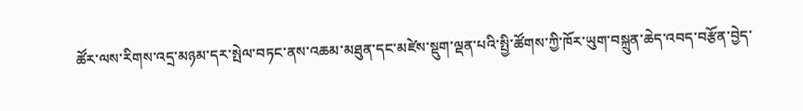ཚོར་ལས་རིགས་འདྲ་མཉམ་དར་སྤེལ་བཏང་ནས་འཆམ་མཐུན་དང་མཛེས་སྡུག་ལྡན་པའི་སྤྱི་ཚོགས་ཀྱི་ཁོར་ཡུག་བསྐྲུན་ཆེད་འབད་བརྩོན་བྱེད་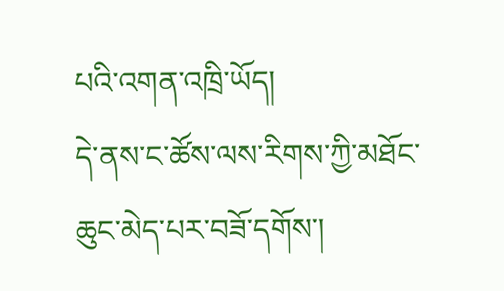པའི་འགན་འཁྲི་ཡོད།
དེ་ནས་ང་ཚོས་ལས་རིགས་ཀྱི་མཐོང་ཆུང་མེད་པར་བཟོ་དགོས་།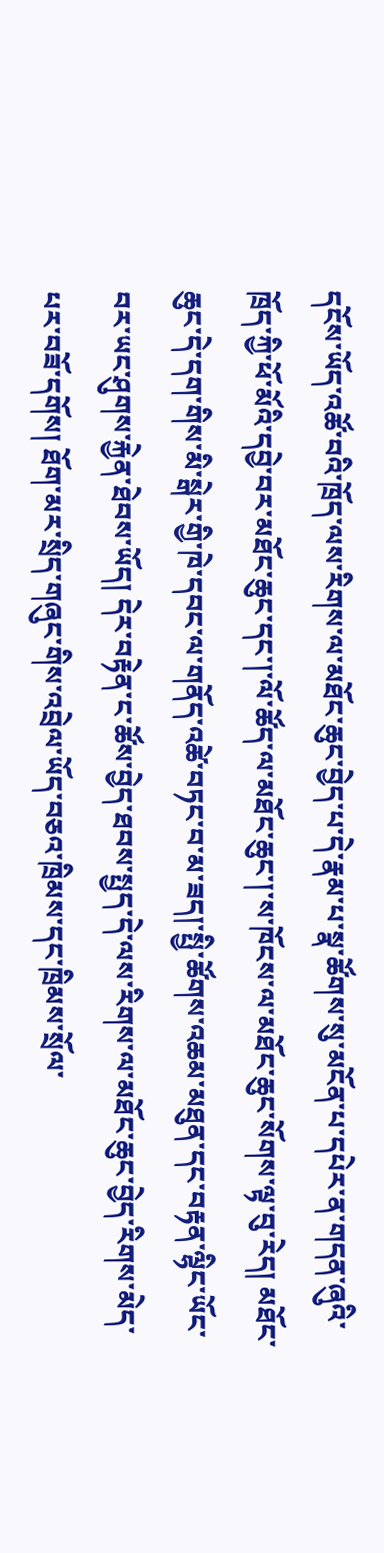དངོས་ཡོད་འཚོ་བའི་ཁྲོད་ལས་རིགས་ལ་མཐོང་ཆུང་བྱེད་པ་དེ་རྣམ་པ་སྣ་ཚོགས་སུ་མངོན་པ་དཔེར་ན་གདན་ཞུའི་ཁྲོད་ཀྱི་ཕོ་མོའི་དབྱེ་བར་མཐོང་ཆུང་དང་།་ལོ་ཚོད་ལ་མཐོང་ཆུང་།་ས་ཁོངས་ལ་མཐོང་ཆུང་སོགས་ལྟ་བུ་རེད། མཐོང་ཆུང་དེ་དག་གིས་མི་སྒེར་གྱི་ཁེ་དབང་ལ་གནོད་འཚེ་བཏང་བ་མ་ཟད།་སྤྱི་ཚོགས་འཆམ་མཐུན་དང་བརྟན་ལྷིང་ཡོང་བར་ཡང་ཤུགས་རྐྱེན་ཐེབས་ཡོད། དེར་བརྟེན་ང་ཚོས་བྱེད་ཐབས་སྤྱད་དེ་ལས་རིགས་ལ་མཐོང་ཆུང་བྱེད་རིགས་མེད་པར་བཟོ་དགོས། ཐོག་མར་སྲིད་གཞུང་གིས་འབྲེལ་ཡོད་བཅའ་ཁྲིམས་དང་ཁྲིམས་སྲོལ་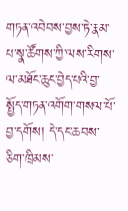གཏན་འབེབས་བྱས་ཏེ་རྣམ་པ་སྣ་ཚོགས་ཀྱི་ལས་རིགས་ལ་མཐོང་ཆུང་བྱེད་པའི་བྱ་སྤྱོད་གཏན་འགོག་གསལ་པོ་བྱ་དགོས། དེ་དང་ཆབས་ཅིག་ཁྲིམས་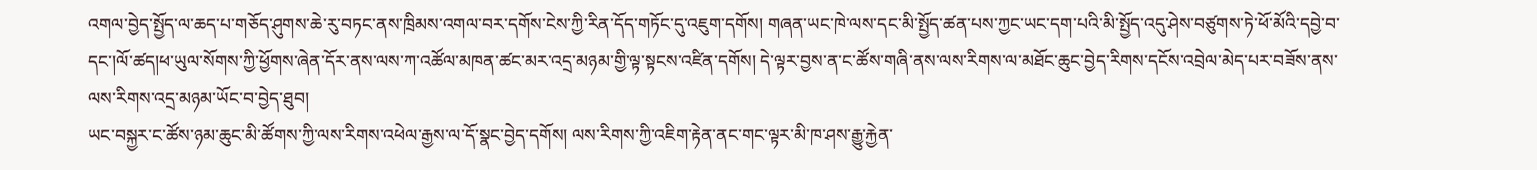འགལ་བྱེད་སྤྱོད་ལ་ཆད་པ་གཅོད་ཤུགས་ཆེ་རུ་བཏང་ནས་ཁྲིམས་འགལ་བར་དགོས་ངེས་ཀྱི་རིན་དོད་གཏོང་དུ་འཇུག་དགོས། གཞན་ཡང་ཁེ་ལས་དང་མི་སྤྱོད་ཚན་པས་ཀྱང་ཡང་དག་པའི་མི་སྤྱོད་འདུ་ཤེས་བཙུགས་ཏེ་ཕོ་མོའི་དབྱེ་བ་དང་།ལོ་ཚད།ཕ་ཡུལ་སོགས་ཀྱི་ཕྱོགས་ཞེན་དོར་ནས་ལས་ཀ་འཚོལ་མཁན་ཚང་མར་འདྲ་མཉམ་གྱི་ལྟ་སྟངས་འཛིན་དགོས། དེ་ལྟར་བྱས་ན་ང་ཚོས་གཞི་ནས་ལས་རིགས་ལ་མཐོང་ཆུང་བྱེད་རིགས་དངོས་འབྲེལ་མེད་པར་བཟོས་ནས་ལས་རིགས་འདྲ་མཉམ་ཡོང་བ་བྱེད་ཐུབ།
ཡང་བསྐྱར་ང་ཚོས་ཉམ་ཆུང་མི་ཚོགས་ཀྱི་ལས་རིགས་འཕེལ་རྒྱས་ལ་དོ་སྣང་བྱེད་དགོས། ལས་རིགས་ཀྱི་འཇིག་རྟེན་ནང་གང་ལྟར་མི་ཁ་ཤས་རྒྱུ་རྐྱེན་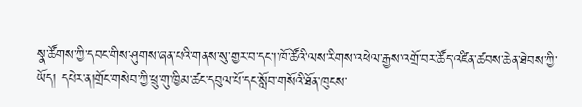སྣ་ཚོགས་ཀྱི་དབང་གིས་ཤུགས་ཞན་པའི་གནས་སུ་གྱར་བ་དང་།་ཁོ་ཚོའི་ལས་རིགས་འཕེལ་རྒྱས་འགྲོ་བར་ཚོད་འཛིན་ཚབས་ཆེན་ཐེབས་ཀྱི་ཡོད། དཔེར་ན།གྲོང་གསེབ་ཀྱི་ཕྲུ་གུ་ཁྱིམ་ཚང་དབུལ་པོ་དང་སློབ་གསོའི་ཐོན་ཁུངས་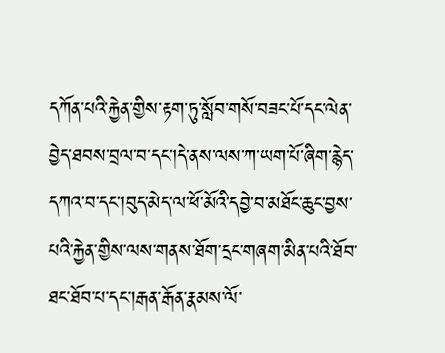དཀོན་པའི་རྐྱེན་གྱིས་རྟག་ཏུ་སློབ་གསོ་བཟང་པོ་དང་ལེན་བྱེད་ཐབས་བྲལ་བ་དང་།དེ་ནས་ལས་ཀ་ཡག་པོ་ཞིག་རྙེད་དཀའ་བ་དང་།བུད་མེད་ལ་ཕོ་མོའི་དབྱེ་བ་མཐོང་ཆུང་བྱས་པའི་རྐྱེན་གྱིས་ལས་གནས་ཐོག་དྲང་གཞག་མིན་པའི་ཐོབ་ཐང་ཐོབ་པ་དང་།རྒན་རྒོན་རྣམས་ལོ་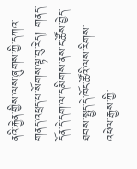ནའི་རྐྱེན་གྱིས་ལས་ཞུགས་ཀྱི་དཀའ་གནད་འཕྲད་པ་སོགས་ལྟ་བུ་རེད། གནད་དོན་དེ་དག་ལ་དམིགས་ནས་ང་ཚོས་བྱེད་ཐབས་སྤྱད་དེ་ཁོང་ཚོའི་ལས་རིགས་འཕེལ་རྒྱས་ཀྱི་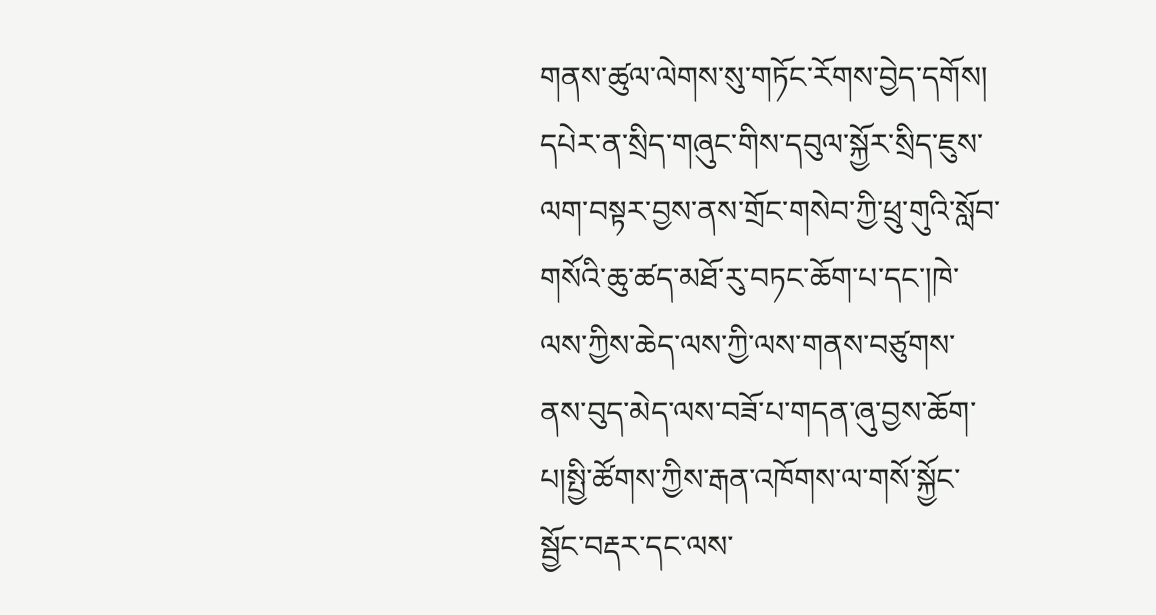གནས་ཚུལ་ལེགས་སུ་གཏོང་རོགས་བྱེད་དགོས། དཔེར་ན་སྲིད་གཞུང་གིས་དབུལ་སྐྱོར་སྲིད་ཇུས་ལག་བསྟར་བྱས་ནས་གྲོང་གསེབ་ཀྱི་ཕྲུ་གུའི་སློབ་གསོའི་ཆུ་ཚད་མཐོ་རུ་བཏང་ཆོག་པ་དང་།ཁེ་ལས་ཀྱིས་ཆེད་ལས་ཀྱི་ལས་གནས་བཙུགས་ནས་བུད་མེད་ལས་བཟོ་པ་གདན་ཞུ་བྱས་ཆོག་པ།སྤྱི་ཚོགས་ཀྱིས་རྒན་འཁོགས་ལ་གསོ་སྐྱོང་སྦྱོང་བརྡར་དང་ལས་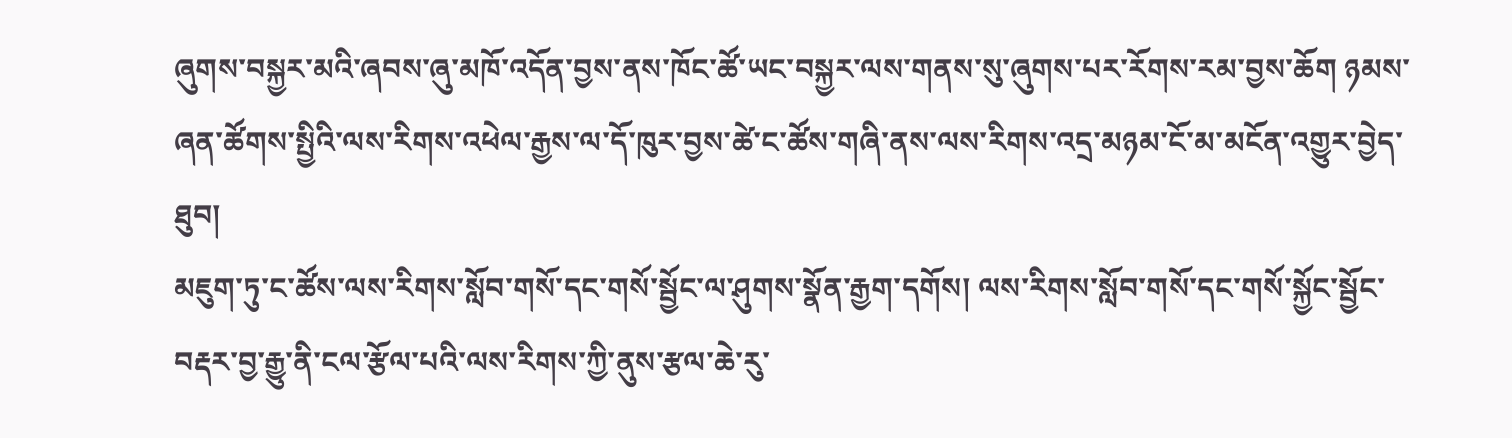ཞུགས་བསྐྱར་མའི་ཞབས་ཞུ་མཁོ་འདོན་བྱས་ནས་ཁོང་ཚོ་ཡང་བསྐྱར་ལས་གནས་སུ་ཞུགས་པར་རོགས་རམ་བྱས་ཆོག ཉམས་ཞན་ཚོགས་སྤྱིའི་ལས་རིགས་འཕེལ་རྒྱས་ལ་དོ་ཁུར་བྱས་ཚེ་ང་ཚོས་གཞི་ནས་ལས་རིགས་འདྲ་མཉམ་ངོ་མ་མངོན་འགྱུར་བྱེད་ཐུབ།
མཇུག་ཏུ་ང་ཚོས་ལས་རིགས་སློབ་གསོ་དང་གསོ་སྦྱོང་ལ་ཤུགས་སྣོན་རྒྱག་དགོས། ལས་རིགས་སློབ་གསོ་དང་གསོ་སྐྱོང་སྦྱོང་བརྡར་བྱ་རྒྱུ་ནི་ངལ་རྩོལ་པའི་ལས་རིགས་ཀྱི་ནུས་རྩལ་ཆེ་རུ་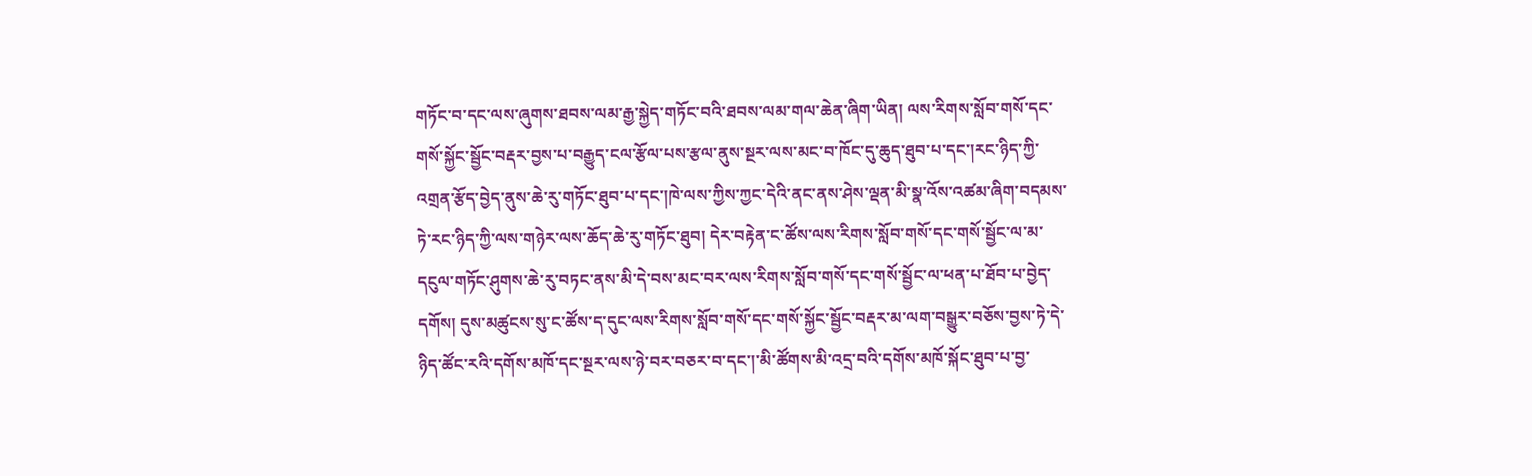གཏོང་བ་དང་ལས་ཞུགས་ཐབས་ལམ་རྒྱ་སྐྱེད་གཏོང་བའི་ཐབས་ལམ་གལ་ཆེན་ཞིག་ཡིན། ལས་རིགས་སློབ་གསོ་དང་གསོ་སྐྱོང་སྦྱོང་བརྡར་བྱས་པ་བརྒྱུད་ངལ་རྩོལ་པས་རྩལ་ནུས་སྔར་ལས་མང་བ་ཁོང་དུ་ཆུད་ཐུབ་པ་དང་།རང་ཉིད་ཀྱི་འགྲན་རྩོད་བྱེད་ནུས་ཆེ་རུ་གཏོང་ཐུབ་པ་དང་།ཁེ་ལས་ཀྱིས་ཀྱང་དེའི་ནང་ནས་ཤེས་ལྡན་མི་སྣ་འོས་འཚམ་ཞིག་བདམས་ཏེ་རང་ཉིད་ཀྱི་ལས་གཉེར་ལས་ཆོད་ཆེ་རུ་གཏོང་ཐུབ། དེར་བརྟེན་ང་ཚོས་ལས་རིགས་སློབ་གསོ་དང་གསོ་སྦྱོང་ལ་མ་དངུལ་གཏོང་ཤུགས་ཆེ་རུ་བཏང་ནས་མི་དེ་བས་མང་བར་ལས་རིགས་སློབ་གསོ་དང་གསོ་སྦྱོང་ལ་ཕན་པ་ཐོབ་པ་བྱེད་དགོས། དུས་མཚུངས་སུ་ང་ཚོས་ད་དུང་ལས་རིགས་སློབ་གསོ་དང་གསོ་སྐྱོང་སྦྱོང་བརྡར་མ་ལག་བསྒྱུར་བཅོས་བྱས་ཏེ་དེ་ཉིད་ཚོང་རའི་དགོས་མཁོ་དང་སྔར་ལས་ཉེ་བར་བཅར་བ་དང་།་མི་ཚོགས་མི་འདྲ་བའི་དགོས་མཁོ་སྐོང་ཐུབ་པ་བྱ་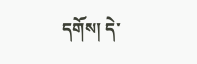དགོས། དེ་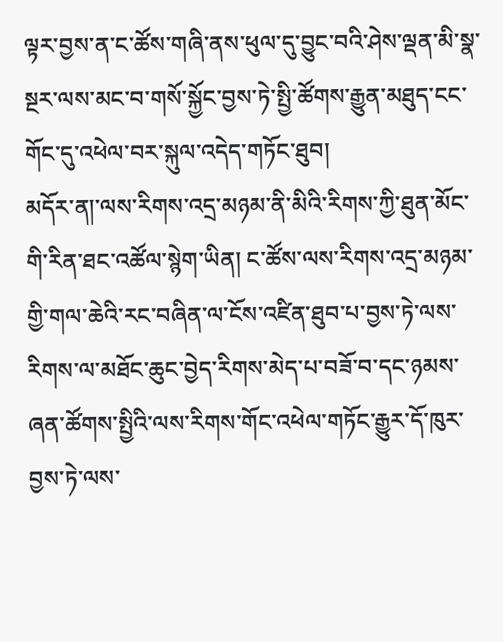ལྟར་བྱས་ན་ང་ཚོས་གཞི་ནས་ཕུལ་དུ་བྱུང་བའི་ཤེས་ལྡན་མི་སྣ་སྔར་ལས་མང་བ་གསོ་སྐྱོང་བྱས་ཏེ་སྤྱི་ཚོགས་རྒྱུན་མཐུད་ངང་གོང་དུ་འཕེལ་བར་སྐུལ་འདེད་གཏོང་ཐུབ།
མདོར་ན།་ལས་རིགས་འདྲ་མཉམ་ནི་མིའི་རིགས་ཀྱི་ཐུན་མོང་གི་རིན་ཐང་འཚོལ་སྙེག་ཡིན། ང་ཚོས་ལས་རིགས་འདྲ་མཉམ་གྱི་གལ་ཆེའི་རང་བཞིན་ལ་ངོས་འཛིན་ཐུབ་པ་བྱས་ཏེ་ལས་རིགས་ལ་མཐོང་ཆུང་བྱེད་རིགས་མེད་པ་བཟོ་བ་དང་ཉམས་ཞན་ཚོགས་སྤྱིའི་ལས་རིགས་གོང་འཕེལ་གཏོང་རྒྱུར་དོ་ཁུར་བྱས་ཏེ་ལས་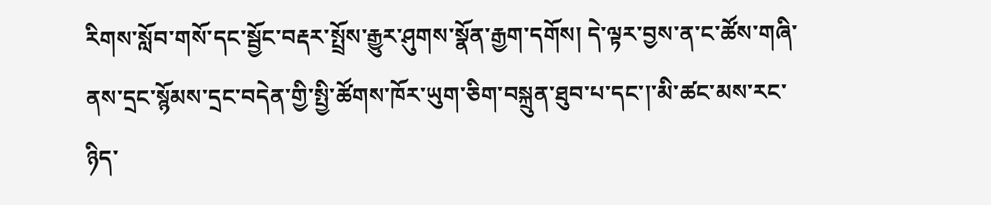རིགས་སློབ་གསོ་དང་སྦྱོང་བརྡར་སྤྲོས་རྒྱུར་ཤུགས་སྣོན་རྒྱག་དགོས། དེ་ལྟར་བྱས་ན་ང་ཚོས་གཞི་ནས་དྲང་སྙོམས་དྲང་བདེན་གྱི་སྤྱི་ཚོགས་ཁོར་ཡུག་ཅིག་བསྐྲུན་ཐུབ་པ་དང་།་མི་ཚང་མས་རང་ཉིད་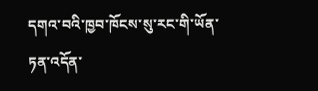དགའ་བའི་ཁྱབ་ཁོངས་སུ་རང་གི་ཡོན་ཏན་འདོན་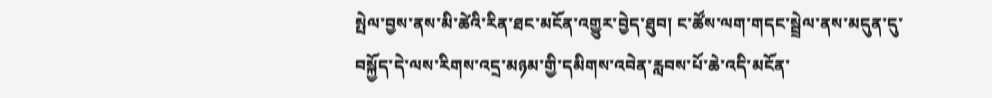སྤེལ་བྱས་ནས་མི་ཚེའི་རིན་ཐང་མངོན་འགྱུར་བྱེད་ཐུབ། ང་ཚོས་ལག་གདང་སྦྲེལ་ནས་མདུན་དུ་བསྐྱོད་དེ་ལས་རིགས་འདྲ་མཉམ་གྱི་དམིགས་འབེན་རླབས་པོ་ཆེ་འདི་མངོན་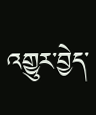འགྱུར་བྱེད་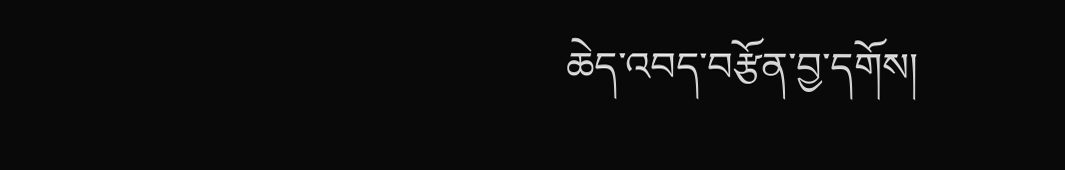ཆེད་འབད་བརྩོན་བྱ་དགོས།